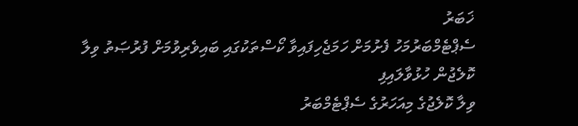ޚަބަރު
ސެޕްޓެމްބަރުމަހު ފެށުމަށް ހަމަޖެހިފައިވާ ކޯސްތަކުގައި ބައިވެރިވުމަށް ފުރުޞަތު ވިލާ ކޮލެޖުން ހުޅުވާލައިފި
ވިލާ ކޮލެޖުގެ މިއަހަރުގެ ސެޕްޓެމްބަރު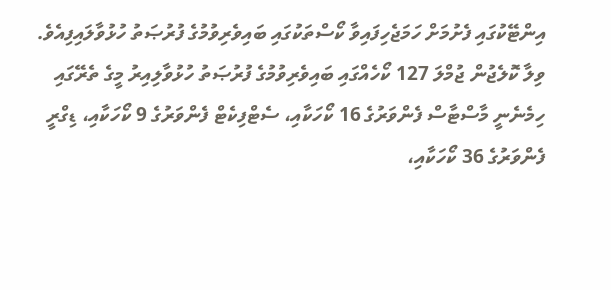އިންޓޭކުގައި ފެށުމަށް ހަމަޖެހިފައިވާ ކޯސްތަކުގައި ބައިވެރިވުމުގެ ފުރުޞަތު ހުޅުވާލައިފިއެވެ.
ވިލާ ކޮލެޖުން ޖުމްލަ 127 ކޯހެއްގައި ބައިވެރިވުމުގެ ފުރުޞަތު ހުޅުވާލިއިރު މީގެ ތެރޭގައި ހިމެނެނީ މާސްޓާސް ފެންވަރުގެ 16 ކޯހަކާއި، ސެޓްފިކެޓް ފެންވަރުގެ 9 ކޯހަކާއި، ޑިގްރީ ފެންވަރުގެ 36 ކޯހަކާއި،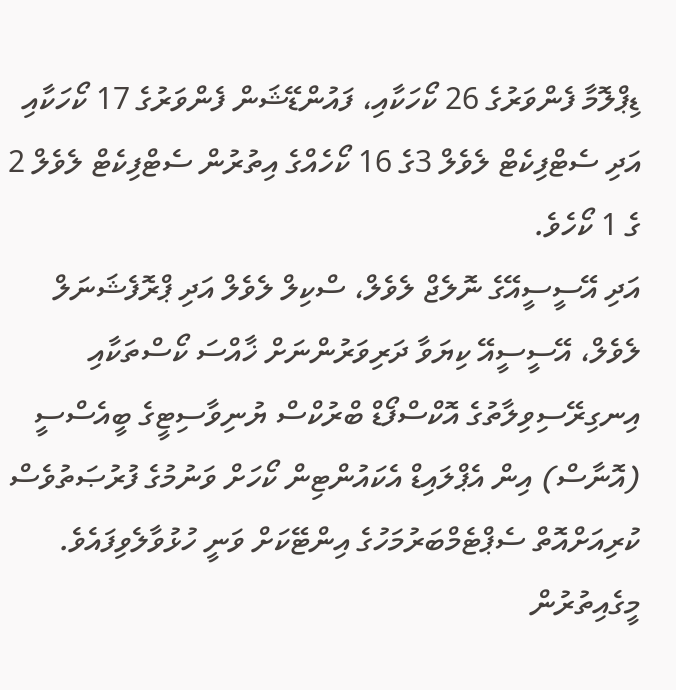ޑިޕްލޮމާ ފެންވަރުގެ 26 ކޯހަކާއި، ފައުންޑޭޝަން ފެންވަރުގެ 17 ކޯހަކާއި އަދި ސެޓްފިކެޓް ލެވެލް 3ގެ 16 ކޯހެއްގެ އިތުރުން ސެޓްފިކެޓް ލެވެލް 2 ގެ 1 ކޯހެވެ.
އަދި އޭސީސީއޭގެ ނޮލެޖް ލެވެލް، ސްކިލް ލެވެލް އަދި ޕްރޮފެޝަނަލް ލެވެލް، އޭސީސީއޭ ކިޔަވާ ދަރިވަރުންނަށް ޚާއްސަ ކޯސްތަކާއި އިނގިރޭސިވިލާތުގެ އޮކްސްފޯޑް ބްރުކްސް ޔުނިވާސިޓީގެ ބީއެސްސީ (އޮނާސް) އިން އެޕްލައިޑް އެކައުންޓިން ކޯހަށް ވަނުމުގެ ފުރުޞަތުވެސް ކުރިއަށްއޮތް ސެޕްޓެމްބަރުމަހުގެ އިންޓޭކަށް ވަނީ ހުޅުވާލެވިފައެވެ.
މީގެއިތުރުން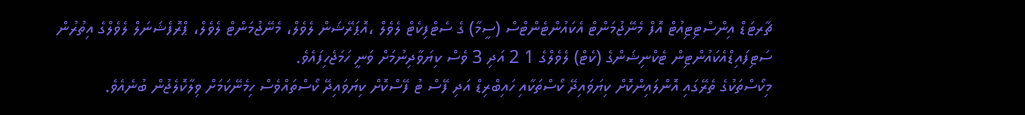ޗާރޓަޑް އިންސްޓިޓިއުޓް އޮފް މެނޭޖުމަންޓް އެކައުންޓެންޓްސް (ސީމާ) ގެ ސެޓްފިކެޓް ލެވެލް ،އޮޕަރޭޝަން ލެވެލް، މެނޭޖުމަންޓް ލެވެލް، ޕްރޮފެޝަނަލް ލެވެލްގެ އިތުރުން ސަޓިފައިޑްއެކައުންޓިން ޓެކްނިޝަންގެ (ކެޓް) ލެވެލްގެ 1 2 އަދި 3 ވެސް ކިޔަވާދިނުމަށް ވަނީ ހަމަޖެހިފައެވެ.
މިކޯސްތަކުގެ ތެރޭގައި އޮންލައިންކޮށް ކިޔަވައިދޭ ކޯސްތަކާއި ހައިބްރިޑް އަދި ފޭސް ޓު ފޭސްކޮށް ކިޔަވައިދޭ ކޯސްތައްވެސް ހިމެނޭކަމަށް ވިލާކޮލެޖުން ބުނެއެވެ.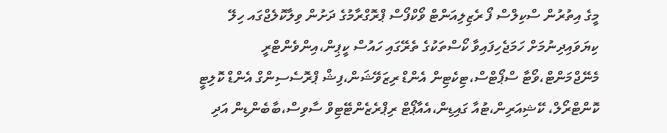މީގެ އިތުރުން ސްކިލްސް ފޯ ރެޒިލިއަންޓް ވޯކްފޯސް ޕްރޮގްރާމުގެ ދަށުން ވިލާކޮލެޖްގައ ހިލޭ ކިޔަވައިދިނުމަށް ހަމަޖެހިފައިވާ ކޯސްތަކުގެ ތެރޭގައި ހައުސް ކީޕިން،އިންވެންޓްރީ މެނޭޖްމަންޓް،ވޯޓާ ސްޕޯޓްސް،ޓިކެޓިން އެންޑް ރިޒަވޭޝަން،ފިޝް ޕްރޮސެސިންގް އެންޑް ކޮލިޓީ ކޮންޓްރޯލް، ކޭޝިއަރިން،ޓުއާ ގައިޑިން،އެއާޕޯޓް ރިޕްރެޒެންޓޭޓިވް ސާވިސް،ބާބެންޑިން އަދި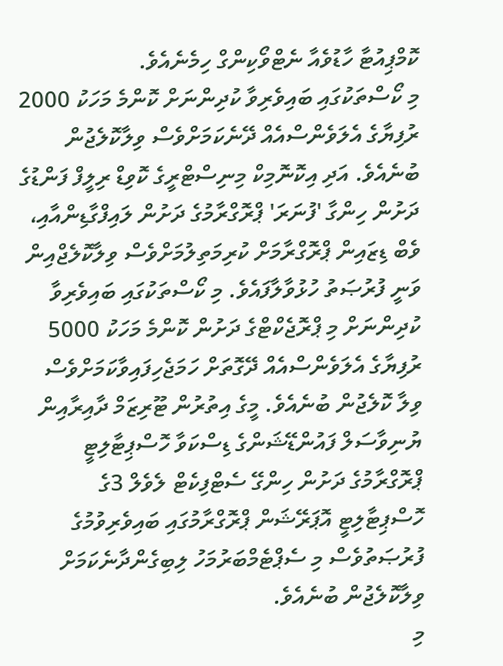ކޮމްޕިއުޓާ ހާޑުވެއާ ނެޓްވޯކިންގް ހިމެނެއެވެ.
މި ކޯސްތަކުގައި ބައިވެރިވާ ކުދިންނަށް ކޮންމެ މަހަކު 2000 ރުފިޔާގެ އެލަވެންސްއެއް ދޭނެކަމަށްވެސް ވިލާކޮލެޖުން ބުނެއެވެ. އަދި އިކޮނޮމިކް މިނިސްޓްރީގެ ކޮވިޑް ރިލީފް ފަންޑުގެ ދަށުން ހިންގާ 'ފުނަރަ' ޕްރޮގްރާމުގެ ދަށުން ލައިފްގާޑިންއާއި، ވެބް ޑިޒައިން ޕްރޮގްރާމަށް ކުރިމަތިލުމަށްވެސް ވިލާކޮލެޖްއިން ވަނީ ފުރުޞަތު ހުޅުވާލާފައެވެ. މި ކޯސްތަކުގައި ބައިވެރިވާ ކުދިންނަށް މި ޕްރޮޖެކްޓްގެ ދަށުން ކޮންމެ މަހަކު 5000 ރުފިޔާގެ އެލަވެންސްއެއް ދޭގޮތަށް ހަމަޖެހިފައިވާކަމަށްވެސް ވިލާ ކޮލެޖުން ބުނެއެވެ. މީގެ އިތުރުން ޓޫރިޒަމް ދާއިރާއިން ޔުނިވާސަލް ފައުންޑޭޝަންގެ ޑިސްކަވާ ހޮސްޕިޓާލިޓީ ޕްރޮގްރާމުގެ ދަށުން ހިންގޭ ސެޓްފިކެޓް ލެވެލް 3ގެ ހޮސްޕިޓާލިޓީ އޮޕަރޭޝަން ޕްރޮގްރާމުގައި ބައިވެރިވުމުގެ ފުރުޞަތުވެސް މި ސެޕްޓެމްބަރުމަހު ލިބިގެންދާނެކަމަށް ވިލާކޮލެޖުން ބުނެއެވެ.
މި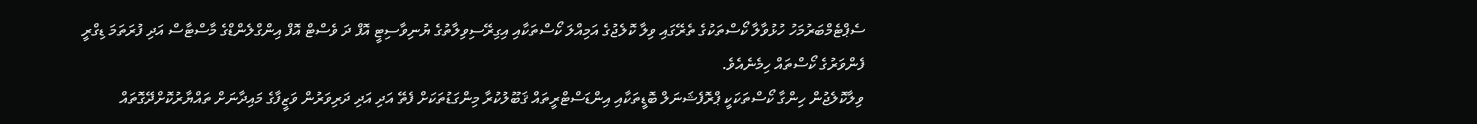ސެޕްޓެމްބަރުމަހު ހުޅުވާލާ ކޯސްތަކުގެ ތެރޭގައި ވިލާ ކޮލެޖުގެ އަމިއްލަ ކޯސްތަކާއި އިގިރޭސިވިލާތުގެ ޔުނިވާސިޓީ އޮފް ދަ ވެސްޓް އޮފް އިންގްލެންޑްގެ މާސްޓާސް އަދި ފުރަތަމަ ޑިގްރީ ފެންވަރުގެ ކޯސްތައް ހިމެނެއެވެ.
ވިލާކޮލެޖުން ހިންގާ ކޯސްތަކަކީ ޕްރޮފެޝަނަލް ބޮޑީތަކާއި އިންޑަސްޓްރީތައް ޤަބޫލުކުރާ މިންގަޑުތަކަށް ފެތޭ އަދި އަދި ދަރިވަރުން ވަޒީފާގެ މައިދާނަށް ތައްޔާރުކޮށްދޭގޮތައް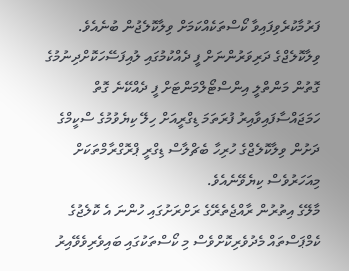ފަރުމާކުރެވިފައިވާ ކޯސްތަކެއްކަމަށް ވިލާކޮލެޖުން ބުނެއެވެ.
ވިލާކޮލެޖްގެ ދަރިވަރުންނަށް ފީ ދެއްކުމުގައި ލުއިފަސޭހަކޮށްދިނުމުގެ ގޮތުން މަންތްލީ އިންސްޓޯލްމަންޓަށް ފީ ދެއްކޭނެ ގޮތް ހަމަޖައްސާފައިވާއިރު ފުރަތަމަ ޑިގްރީއަށް ހިލޭ ކިޔެވުމުގެ ސްކީމްގެ ދަށުން ވިލާކޮލެޖްގެ ހުރިހާ ބެޗްލާސް ޑިގްރީ ޕްރޮގްރާމްތަކަށް މިއަހަރުވެސް ކިޔެވޭނެއެވެ.
މާލޭގެ އިތުރުން ރާއްޖެތެރޭގެ ރަށްރަށުގައި ހުންނަ އެ ކޮލެޖުގެ ކެމްޕަސްތައް މެދުވެރިކޮށްވެސް މި ކޯސްތަކުގައި ބައިވެރިވެވޭއިރު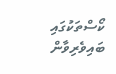ކޯސްތަކުގައި ބައިވެރިވާން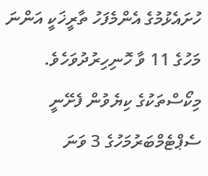ހުށައެޅުމުގެ އެންމެފަހު ތާރީޚަކީ އަންނަ މަހުގެ 11 ވާ ހޮނިހިރުދުވަހެވެ.
މިކޯސްތަކުގެ ކިޔެވުން ފެށޭނީ ސެޕްޓެމްބަރުމަހުގެ 3 ވަނަ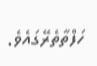ހަފްތާތެރޭގައެވެ.